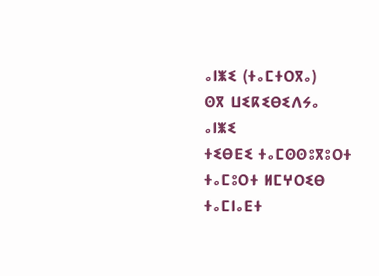ⴰⵏⵥⵉ (ⵜⴰⵎⵜⵔⴳⴰ)
ⵙⴳ ⵡⵉⴽⵉⴱⵉⴷⵢⴰ
ⴰⵏⵥⵉ
ⵜⵉⴱⴹⵉ ⵜⴰⵎⵙⵙⵓⴳⵓⵔⵜ
ⵜⴰⵎⵓⵔⵜ ⵍⵎⵖⵔⵉⴱ
ⵜⴰⵎⵏⴰⴹⵜ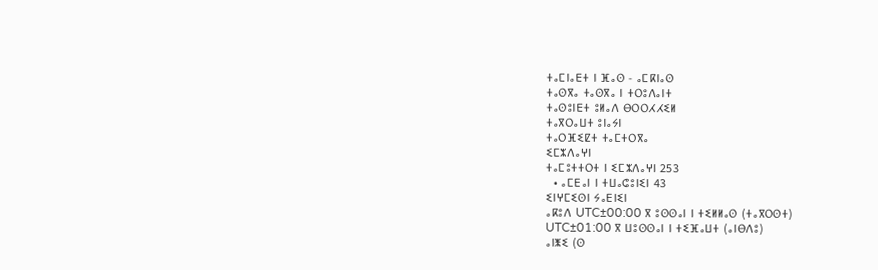ⵜⴰⵎⵏⴰⴹⵜ ⵏ ⴼⴰⵙ - ⴰⵎⴽⵏⴰⵙ
ⵜⴰⵙⴳⴰ ⵜⴰⵙⴳⴰ ⵏ ⵜⵔⵓⴷⴰⵏⵜ
ⵜⴰⵙⵓⵏⴹⵜ ⵓⵍⴰⴷ ⴱⵔⵔⵃⵃⵉⵍ
ⵜⴰⴳⵔⴰⵡⵜ ⵓⵏⴰⵢⵏ
ⵜⴰⵔⴼⵉⵇⵜ ⵜⴰⵎⵜⵔⴳⴰ
ⵉⵎⵣⴷⴰⵖⵏ
ⵜⴰⵎⵓⵜⵜⵔⵜ ⵏ ⵉⵎⵣⴷⴰⵖⵏ 253
  • ⴰⵎⴹⴰⵏ ⵏ ⵜⵡⴰⵛⵓⵏⵉⵏ 43
ⵉⵏⵖⵎⵉⵙⵏ ⵢⴰⴹⵏⵉⵏ
ⴰⴽⵓⴷ UTC±00:00 ⴳ ⵓⵙⵙⴰⵏ ⵏ ⵜⵉⵍⵍⴰⵙ (ⵜⴰⴳⵔⵙⵜ)
UTC±01:00 ⴳ ⵡⵓⵙⵙⴰⵏ ⵏ ⵜⵉⴼⴰⵡⵜ (ⴰⵏⴱⴷⵓ)
ⴰⵏⵥⵉ (ⵙ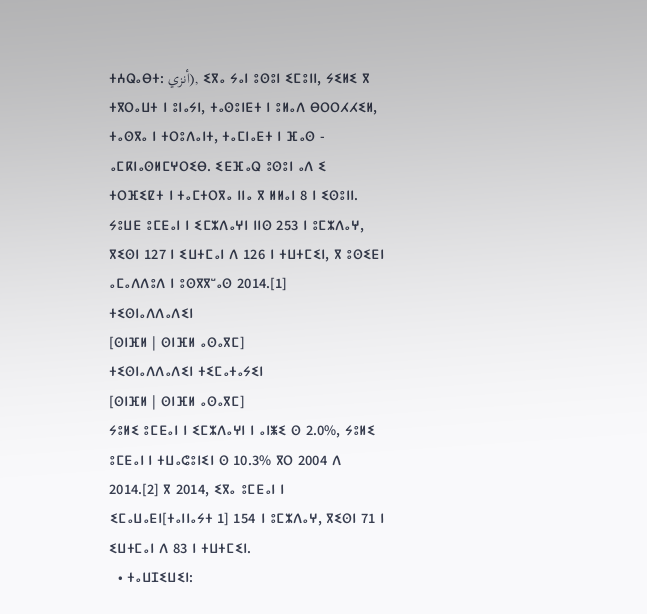ⵜⵄⵕⴰⴱⵜ: أنزي), ⵉⴳⴰ ⵢⴰⵏ ⵓⵙⵓⵏ ⵉⵎⵓⵏⵏ, ⵢⵉⵍⵉ ⴳ ⵜⴳⵔⴰⵡⵜ ⵏ ⵓⵏⴰⵢⵏ, ⵜⴰⵙⵓⵏⴹⵜ ⵏ ⵓⵍⴰⴷ ⴱⵔⵔⵃⵃⵉⵍ, ⵜⴰⵙⴳⴰ ⵏ ⵜⵔⵓⴷⴰⵏⵜ, ⵜⴰⵎⵏⴰⴹⵜ ⵏ ⴼⴰⵙ - ⴰⵎⴽⵏⴰⵙⵍⵎⵖⵔⵉⴱ. ⵉⴹⴼⴰⵕ ⵓⵙⵓⵏ ⴰⴷ ⵉ ⵜⵔⴼⵉⵇⵜ ⵏ ⵜⴰⵎⵜⵔⴳⴰ ⵏⵏⴰ ⴳ ⵍⵍⴰⵏ 8 ⵏ ⵉⵙⵓⵏⵏ. ⵢⵓⵡⴹ ⵓⵎⴹⴰⵏ ⵏ ⵉⵎⵣⴷⴰⵖⵏ ⵏⵏⵙ 253 ⵏ ⵓⵎⵣⴷⴰⵖ, ⴳⵉⵙⵏ 127 ⵏ ⵉⵡⵜⵎⴰⵏ ⴷ 126 ⵏ ⵜⵡⵜⵎⵉⵏ, ⴳ ⵓⵙⵉⴹⵏ ⴰⵎⴰⴷⴷⵓⴷ ⵏ ⵓⵙⴳⴳⵯⴰⵙ 2014.[1]
ⵜⵉⵙⵏⴰⴷⴷⴰⴷⵉⵏ
[ⵙⵏⴼⵍ | ⵙⵏⴼⵍ ⴰⵙⴰⴳⵎ]
ⵜⵉⵙⵏⴰⴷⴷⴰⴷⵉⵏ ⵜⵉⵎⴰⵜⴰⵢⵉⵏ
[ⵙⵏⴼⵍ | ⵙⵏⴼⵍ ⴰⵙⴰⴳⵎ]
ⵢⵓⵍⵉ ⵓⵎⴹⴰⵏ ⵏ ⵉⵎⵣⴷⴰⵖⵏ ⵏ ⴰⵏⵥⵉ ⵙ 2.0%, ⵢⵓⵍⵉ ⵓⵎⴹⴰⵏ ⵏ ⵜⵡⴰⵛⵓⵏⵉⵏ ⵙ 10.3% ⴳⵔ 2004 ⴷ 2014.[2] ⴳ 2014, ⵉⴳⴰ ⵓⵎⴹⴰⵏ ⵏ ⵉⵎⴰⵡⴰⴹⵏ[ⵜⴰⵏⵏⴰⵢⵜ 1] 154 ⵏ ⵓⵎⵣⴷⴰⵖ, ⴳⵉⵙⵏ 71 ⵏ ⵉⵡⵜⵎⴰⵏ ⴷ 83 ⵏ ⵜⵡⵜⵎⵉⵏ.
  • ⵜⴰⵡⵊⵉⵡⵉⵏ: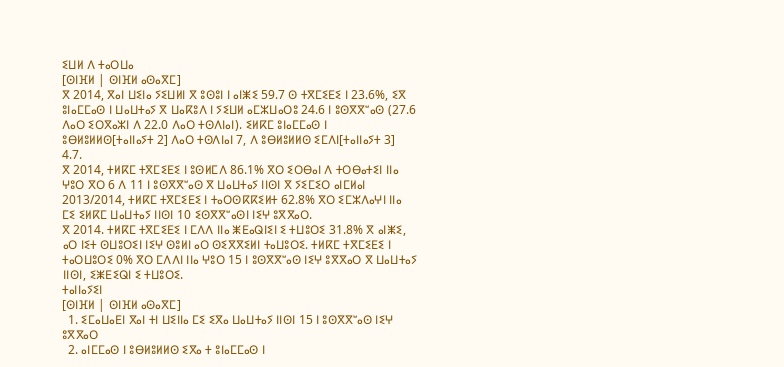ⵉⵡⵍ ⴷ ⵜⴰⵔⵡⴰ
[ⵙⵏⴼⵍ | ⵙⵏⴼⵍ ⴰⵙⴰⴳⵎ]
ⴳ 2014, ⴳⴰⵏ ⵡⵉⵏⴰ ⵢⵉⵡⵍⵏ ⴳ ⵓⵙⵓⵏ ⵏ ⴰⵏⵥⵉ 59.7 ⵙ ⵜⴳⵎⵉⴹⵉ ⵏ 23.6%, ⵉⴳ ⵓⵏⴰⵎⵎⴰⵙ ⵏ ⵡⴰⵡⵜⴰⵢ ⴳ ⵡⴰⴽⵓⴷ ⵏ ⵢⵉⵡⵍ ⴰⵎⵣⵡⴰⵔⵓ 24.6 ⵏ ⵓⵙⴳⴳⵯⴰⵙ (27.6 ⴷⴰⵔ ⵉⵔⴳⴰⵣⵏ ⴷ 22.0 ⴷⴰⵔ ⵜⵙⴷⵏⴰⵏ). ⵉⵍⴽⵎ ⵓⵏⴰⵎⵎⴰⵙ ⵏ ⵓⴱⵍⵓⵍⵍⵙ[ⵜⴰⵏⵏⴰⵢⵜ 2] ⴷⴰⵔ ⵜⵙⴷⵏⴰⵏ 7, ⴷ ⵓⴱⵍⵓⵍⵍⵙ ⵉⵎⴷⵏ[ⵜⴰⵏⵏⴰⵢⵜ 3] 4.7.
ⴳ 2014, ⵜⵍⴽⵎ ⵜⴳⵎⵉⴹⵉ ⵏ ⵓⵙⵍⵎⴷ 86.1% ⴳⵔ ⵉⵔⴱⴰⵏ ⴷ ⵜⵔⴱⴰⵜⵉⵏ ⵏⵏⴰ ⵖⵓⵔ ⴳⵔ 6 ⴷ 11 ⵏ ⵓⵙⴳⴳⵯⴰⵙ ⴳ ⵡⴰⵡⵜⴰⵢ ⵏⵏⵙⵏ ⴳ ⵢⵉⵎⵉⵔ ⴰⵏⵎⵍⴰⵏ 2013/2014, ⵜⵍⴽⵎ ⵜⴳⵎⵉⴹⵉ ⵏ ⵜⴰⵔⵙⴽⴽⵉⵍⵜ 62.8% ⴳⵔ ⵉⵎⵣⴷⴰⵖⵏ ⵏⵏⴰ ⵎⵉ ⵉⵍⴽⵎ ⵡⴰⵡⵜⴰⵢ ⵏⵏⵙⵏ 10 ⵉⵙⴳⴳⵯⴰⵙⵏ ⵏⵉⵖ ⵓⴳⴳⴰⵔ.
ⴳ 2014. ⵜⵍⴽⵎ ⵜⴳⵎⵉⴹⵉ ⵏ ⵎⴷⴷ ⵏⵏⴰ ⵥⴹⴰⵕⵏⵉⵏ ⵉ ⵜⵡⵓⵔⵉ 31.8% ⴳ ⴰⵏⵥⵉ, ⴰⵔ ⵏⵉⵜ ⵙⵡⵓⵔⵉⵏ ⵏⵉⵖ ⵙⵓⵍⵏ ⴰⵔ ⵙⵉⴳⴳⵉⵍⵏ ⵜⴰⵡⵓⵔⵉ. ⵜⵍⴽⵎ ⵜⴳⵎⵉⴹⵉ ⵏ ⵜⴰⵔⵡⵓⵔⵉ 0% ⴳⵔ ⵎⴷⴷⵏ ⵏⵏⴰ ⵖⵓⵔ 15 ⵏ ⵓⵙⴳⴳⵯⴰⵙ ⵏⵉⵖ ⵓⴳⴳⴰⵔ ⴳ ⵡⴰⵡⵜⴰⵢ ⵏⵏⵙⵏ, ⵉⵥⴹⵉⵕⵏ ⵉ ⵜⵡⵓⵔⵉ.
ⵜⴰⵏⵏⴰⵢⵉⵏ
[ⵙⵏⴼⵍ | ⵙⵏⴼⵍ ⴰⵙⴰⴳⵎ]
  1. ⵉⵎⴰⵡⴰⴹⵏ ⴳⴰⵏ ⵜⵏ ⵡⵉⵏⵏⴰ ⵎⵉ ⵉⴳⴰ ⵡⴰⵡⵜⴰⵢ ⵏⵏⵙⵏ 15 ⵏ ⵓⵙⴳⴳⵯⴰⵙ ⵏⵉⵖ ⵓⴳⴳⴰⵔ
  2. ⴰⵏⵎⵎⴰⵙ ⵏ ⵓⴱⵍⵓⵍⵍⵙ ⵉⴳⴰ ⵜ ⵓⵏⴰⵎⵎⴰⵙ ⵏ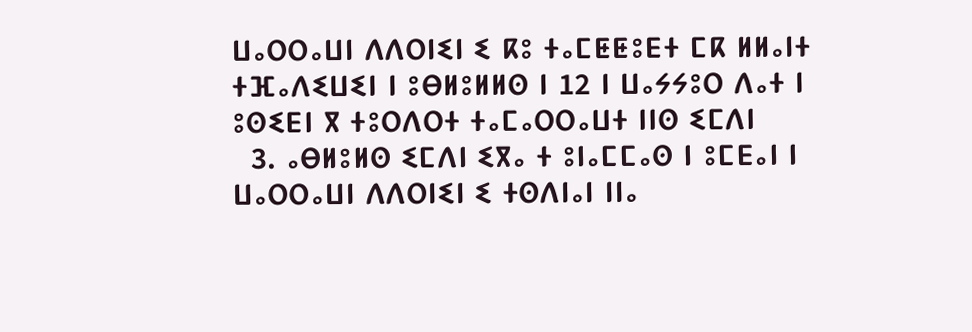ⵡⴰⵔⵔⴰⵡⵏ ⴷⴷⵔⵏⵉⵏ ⵉ ⴽⵓ ⵜⴰⵎⵟⵟⵓⴹⵜ ⵎⴽ ⵍⵍⴰⵏⵜ ⵜⴼⴰⴷⵉⵡⵉⵏ ⵏ ⵓⴱⵍⵓⵍⵍⵙ ⵏ 12 ⵏ ⵡⴰⵢⵢⵓⵔ ⴷⴰⵜ ⵏ ⵓⵙⵉⴹⵏ ⴳ ⵜⵓⵔⴷⵔⵜ ⵜⴰⵎⴰⵔⵔⴰⵡⵜ ⵏⵏⵙ ⵉⵎⴷⵏ
  3. ⴰⴱⵍⵓⵍⵙ ⵉⵎⴷⵏ ⵉⴳⴰ ⵜ ⵓⵏⴰⵎⵎⴰⵙ ⵏ ⵓⵎⴹⴰⵏ ⵏ ⵡⴰⵔⵔⴰⵡⵏ ⴷⴷⵔⵏⵉⵏ ⵉ ⵜⵙⴷⵏⴰⵏ ⵏⵏⴰ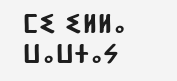ⵎⵉ ⵉⵍⵍⴰ ⵡⴰⵡⵜⴰⵢ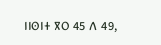ⵏⵏⵙⵏⵜ ⴳⵔ 45 ⴷ 49,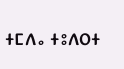ⵜⵎⴷⴰ ⵜⵓⴷⵔⵜ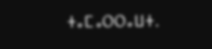ⵜⴰⵎⴰⵔⵔⴰⵡⵜ.